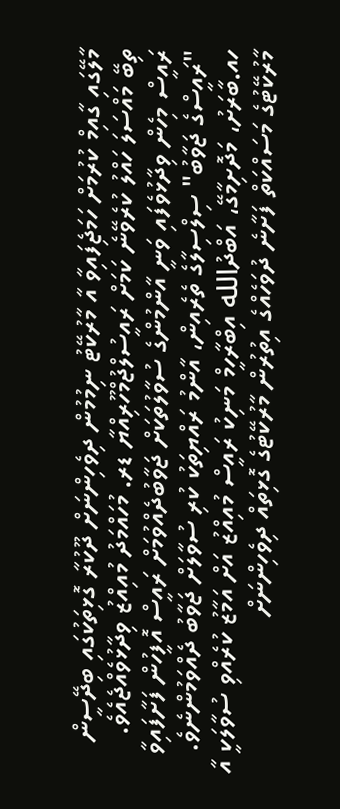މާލޭގައި ގާއިމް ކުރުމަށް ހަމަޖެިފައިވާ އާ މާރުކޭޓު ނިމުމުން ދިވެހިންނަށް ދޫކުރާ ގޮޅިތަކުގައި ބިދޭސީން ތިބޭ މައްސަލަ ހައްލު ކުރެވޭނެ ކަމަށް ރައީސުލްޖުމްހޫރިއްޔާ ޑރ. މުހައްމަދު މުއިއްޒު ވިދާޅުވެއްޖެއެވެ.
ރައީސް މިހެން ވިދާޅުވެފައި ވަނީ އާންމުންގެ ސުވާލުތަކަށް ޖަވާބުދެއްވުމަށް ރައީސް އޮފީހުން ފަށާފައިވާ "ރައީސްގެ ޖަވާބު" ސިލްސިލާގެ ތެރެއިން، އާންމު ރައްޔިތަކު ކުރި ސުވާލަށް ޖަވާބު ދެއްވަމުންނެވެ.
ހއ.ބާރަށު، މަދޮށިމާގޭ، އަބްދުالله އިބްރާހީމް މަނިކު ރައީސް މުއިއްޒު އަށް އަމާޒު ކުރެއްވި ސުވާލަކީ އާ މާރުކޭޓުގެ މަސައްކަތް ފަށާނެ ދުވަހެއްގެ އިތުރުން މާރުކޭޓުގެ ގޮޅިތައް ދިވެހިންނަށް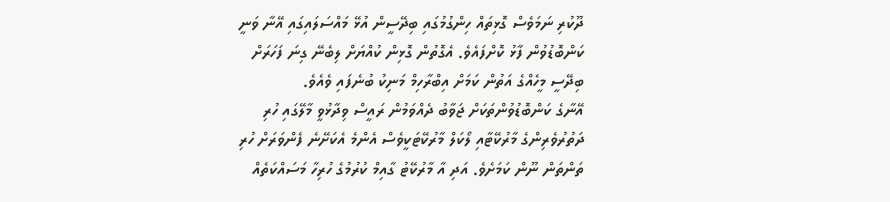ދޫކުރި ނަމަވެސް ގޮޅިތައް ހިންގުމުގައި ބިދޭސީން އުޅޭ މައްސަލައިގައި އޭނާ ވަނީ ކަންބޮޑުވުން ފާޅު ކޮށްފައެވެ. އެގޮތުން ގޮޅިން ކުއްޔަށް ލިބެނޭ ގިނަ ފަހަރަށް ބިދޭސީ މީހެއްގެ އަތުން ކަމަށް އިބްރާހިމް މަނިކު ބުނެފައި ވެއެވެ.
އޭނާގެ ކަންބޮޑުވުންތަކަށް ޖަވާބު ދެއްވަމުން ރައީސް ވިދާޅުވީ މާލޭގައި ހުރި ދަތުރުވެރިންގެ މާރުކޭޓާއި ލޯކަލް މާރުކޭޓަކީވެސް އެންމެ އެކަށޭނެ ފެންވަރަށް ހުރި ތަންތަން ނޫން ކަމަށެވެ. އަދި އާ މާރުކޭޓު ގާއިމް ކުރުމުގެ ހުރިހާ މަސައްކަތެއް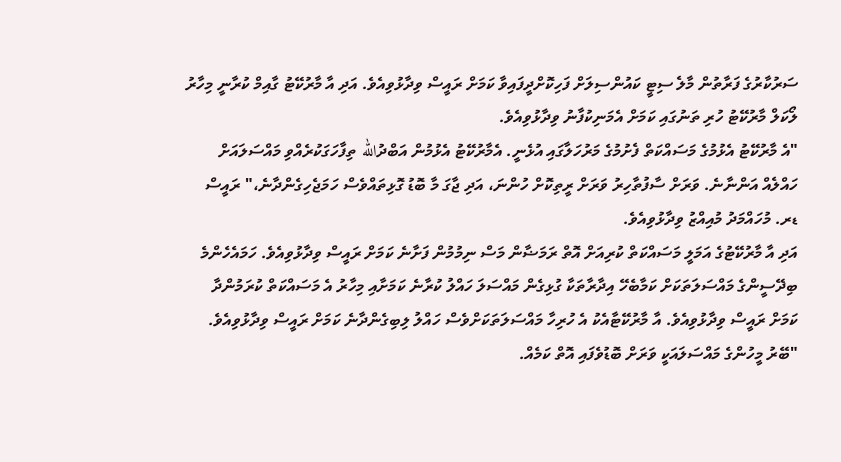ސަރުކާރުގެ ފަރާތުން މާލެ ސިޓީ ކައުންސިލަށް ފަހިކޮށްދީފައިވާ ކަމަށް ރައީސް ވިދާޅުވިއެވެ. އަދި އާ މާރުކޭޓު ގާއިމް ކުރާނީ މިހާރު ލޯކަލް މާރުކޭޓު ހުރި ތަނުގައި ކަމަށް އެމަނިކުފާނު ވިދާޅުވިއެވެ.
"އެ މާރުކޭޓު އެޅުމުގެ މަސައްކަތް ފެށުމުގެ މަރުހަލާގައި އުޅެނީ. އެމާރުކޭޓު އެޅުމުން އަބްދުالله ތިފާހަގަކުރެއްވި މައްސަލައަށް ހައްލެއް އަންނާނެ. ވަރަށް ސާފުތާހިރު ވަރަށް ރީތިކޮށް ހުންނަ، އަދި ޖާގަ މާ ބޮޑު ގޮޅިތައްވެސް ހަމަޖެހިގެންދާނެ،" ރައީސް ޑރ. މުހައްމަދު މުއިއްޒު ވިދާޅުވިއެވެ.
އަދި އާ މާރުކޭޓުގެ އަމަލީ މަސައްކަތް ކުރިއަށް އޮތް ރަމަޟާން މަސް ނިމުމުން ފަށާނެ ކަމަށް ރައީސް ވިދާޅުވިއެވެ. ހަމައެހެންމެ ބިދޭސީންގެ މައްސަލަތަކަށް ކަމާބެހޭ އިދާރާތަކާ ގުޅިގެން މައްސަލަ ހައްލު ކުރާނެ ކަމަށާއި މިހާރު އެ މަސައްކަތް ކުރަމުންދާ ކަމަށް ރައީސް ވިދާޅުވިއެވެ. އާ މާރުކޭޓާއެކު އެ ހުރިހާ މައްސަލަތަކަށްވެސް ހައްލު ލިބިގެންދާނެ ކަމަށް ރައީސް ވިދާޅުވިއެވެ.
"ބޭރު މީހުންގެ މައްސަލައަކީ ވަރަށް ބޮޑުވެފައި އޮތް ކަމެއް.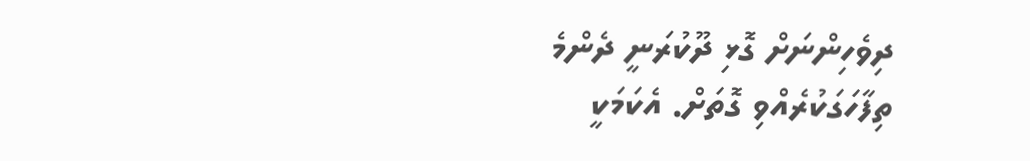ދިވެހިންނަށް ގޮޅި ދޫކުރަނީ ދެންމެ ތިފާހަގަކުރެއްވި ގޮތަށް. އެކަމަކީ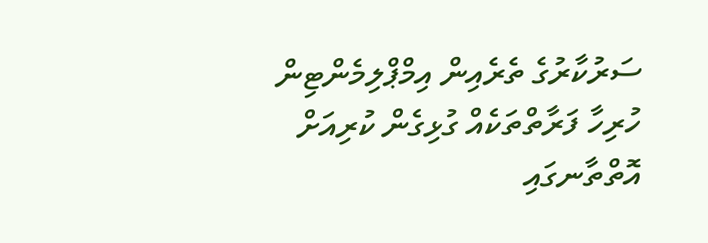ސަރުކާރުގެ ތެރެއިން އިމްޕްލިމެންޓިން ހުރިހާ ފަރާތްތަކެއް ގުޅިގެން ކުރިއަށް އޮތްތާނގައި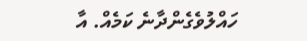ހައްލުވެގެންދާނެ ކަމެއް. އާ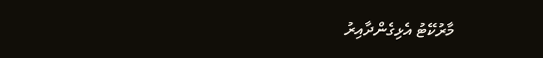މާރުކޭޓު އެޅިގެންދާއިރު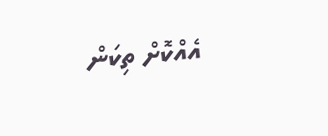އެއްކޮށް ތިކަން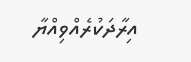އިރާދަކުރެއްވިއްޔާ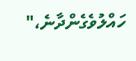ހައްލުވެގެންދާނެ،"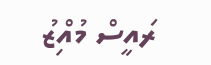ރައީސް މުއިްޒު